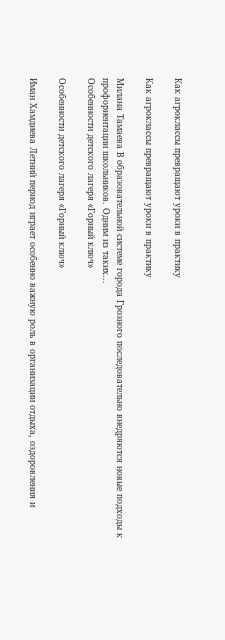Как агроклассы превращают уроки в практику

Как агроклассы превращают уроки в практику

Милана Тамаева В образовательной системе города Грозного последовательно внедряются новые подходы к профориентации школьников. Одним из таких...
Особенности детского лагеря «Горный ключ»

Особенности детского лагеря «Горный ключ»

Иман Хамдиева Летний период играет особенно важную роль в организации отдыха, оздоровления и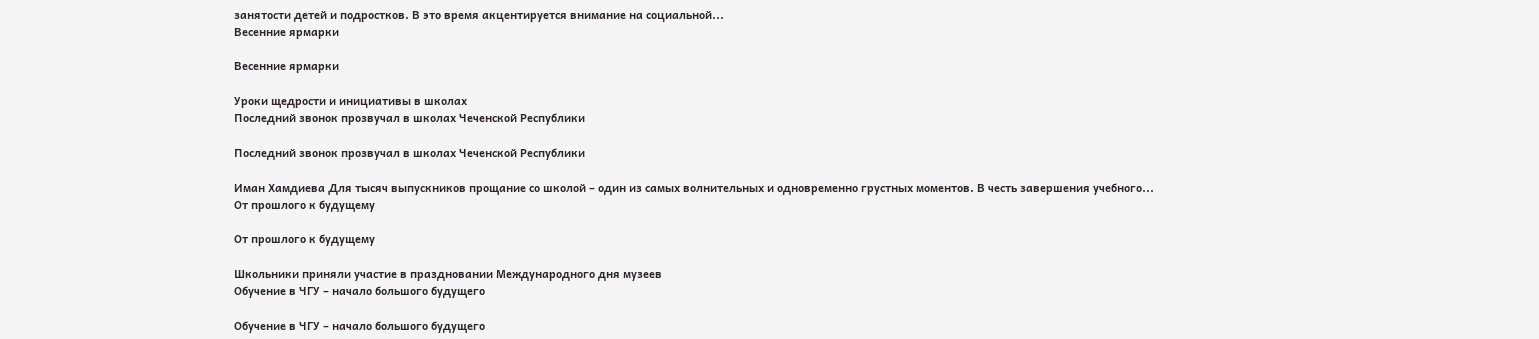занятости детей и подростков. В это время акцентируется внимание на социальной...
Весенние ярмарки

Весенние ярмарки

Уроки щедрости и инициативы в школах
Последний звонок прозвучал в школах Чеченской Республики

Последний звонок прозвучал в школах Чеченской Республики

Иман Хамдиева Для тысяч выпускников прощание со школой – один из самых волнительных и одновременно грустных моментов. В честь завершения учебного...
От прошлого к будущему

От прошлого к будущему

Школьники приняли участие в праздновании Международного дня музеев
Обучение в ЧГУ – начало большого будущего

Обучение в ЧГУ – начало большого будущего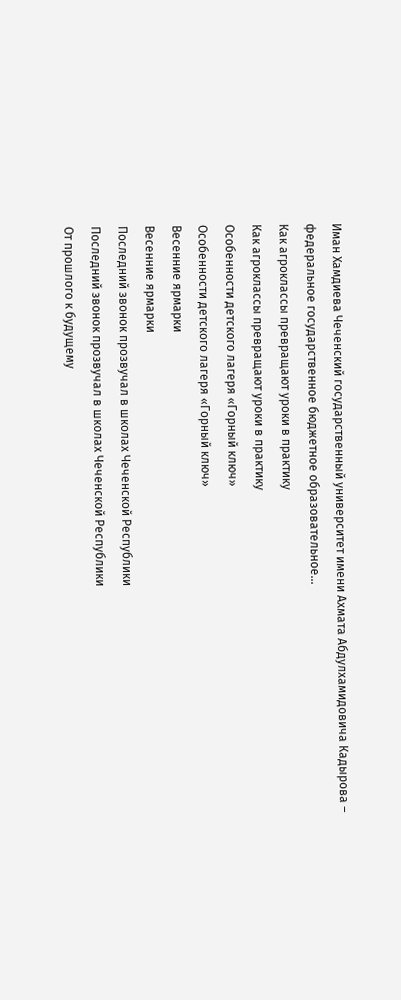Иман Хамдиева Чеченский государственный университет имени Ахмата Абдулхамидовича Кадырова – федеральное государственное бюджетное образовательное...
Как агроклассы превращают уроки в практику
Как агроклассы превращают уроки в практику
Особенности детского лагеря «Горный ключ»
Особенности детского лагеря «Горный ключ»
Весенние ярмарки
Весенние ярмарки
Последний звонок прозвучал в школах Чеченской Республики
Последний звонок прозвучал в школах Чеченской Республики
От прошлого к будущему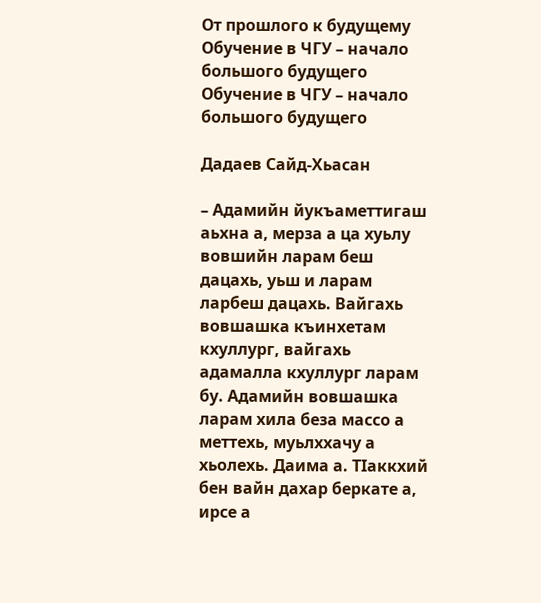От прошлого к будущему
Обучение в ЧГУ – начало большого будущего
Обучение в ЧГУ – начало большого будущего

Дадаев Сайд-Хьасан

– Адамийн йукъаметтигаш аьхна а, мерза а ца хуьлу вовшийн ларам беш дацахь, уьш и ларам ларбеш дацахь. Вайгахь вовшашка къинхетам кхуллург, вайгахь адамалла кхуллург ларам бу. Адамийн вовшашка ларам хила беза массо а меттехь, муьлххачу а хьолехь. Даима а. ТIаккхий бен вайн дахар беркате а, ирсе а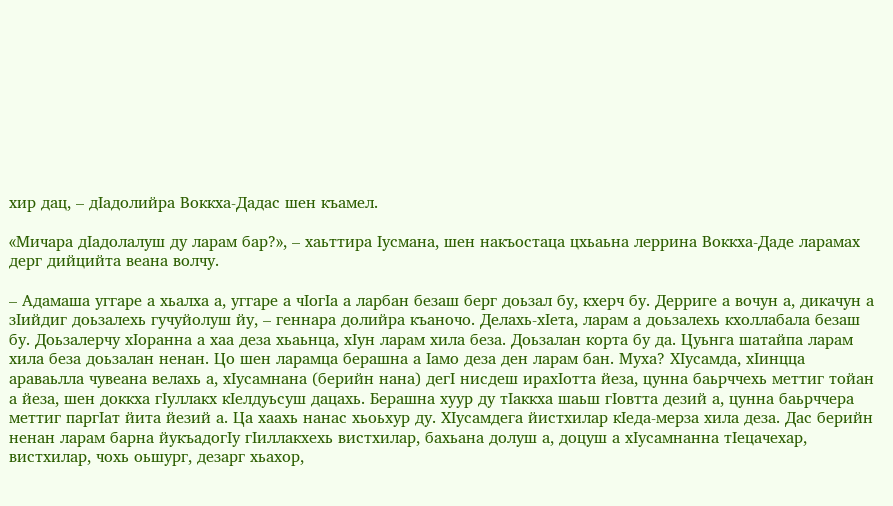хир дац, – дIадолийра Воккха-Дадас шен къамел.

«Мичара дIадолалуш ду ларам бар?», – хаьттира Iусмана, шен накъостаца цхьаьна леррина Воккха-Даде ларамах дерг дийцийта вeaна волчу.

– Адамаша уггаре а хьалха а, уггаре а чIогIа а ларбан безаш берг доьзал бу, кхерч бу. Дерриге а вочун а, дикачун а зIийдиг доьзалехь гучуйолуш йу, – геннара долийра къаночо. Делахь-хIета, ларам а доьзалехь кхоллабала безаш бу. Доьзалерчу хIоранна а хаа деза хьаьнца, хIун ларам хила беза. Доьзалан корта бу да. Цуьнга шатайпа ларам хила беза доьзалан ненан. Цо шен ларамца берашна а Iамо деза ден ларам бан. Муха? ХIусамда, хIинцца араваьлла чувеана велахь а, хIусамнана (берийн нана) дегI нисдеш ирахIотта йеза, цунна баьрччехь меттиг тойан а йеза, шен доккха гIуллакх кIелдуьсуш дацахь. Берашна хуур ду тIаккха шаьш гIовтта дезий а, цунна баьрччера меттиг паргIат йита йезий а. Ца хаахь нанас хьоьхур ду. ХIусамдега йистхилар кIеда-мерза хила деза. Дас берийн ненан ларам барна йукъадогIу гIиллакхехь вистхилар, бахьана долуш а, доцуш а хIусамнанна тIецачехар, вистхилар, чохь оьшург, дезарг хьахор,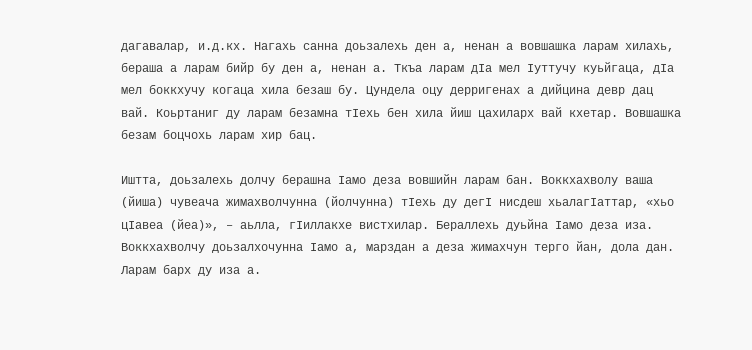дагавалар, и.д.кх. Нагахь санна доьзалехь ден а, ненан а вовшашка ларам хилахь, бераша а ларам бийр бу ден а, ненан а. Ткъа ларам дIа мел Iуттучу куьйгаца, дIа мел боккхучу когаца хила безаш бу. Цундела оцу дерригенах а дийцина девр дац вай. Коьртаниг ду ларам безамна тIехь бен хила йиш цахиларх вай кхетар. Вовшашка безам боцчохь ларам хир бац.

Иштта, доьзалехь долчу берашна Iамо деза вовшийн ларам бан. Воккхахволу ваша (йиша) чувеача жимахволчунна (йолчунна) тIехь ду дегI нисдеш хьалагIаттар, «хьо цIавеа (йеа)», – аьлла, гIиллакхе вистхилар. Бераллехь дуьйна Iамо деза иза. Воккхахволчу доьзалхочунна Iамо а, марздан а деза жимахчун терго йан, дола дан. Ларам барх ду иза а.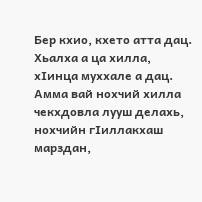Бер кхио, кхето атта дац. Хьалха а ца хилла, хIинца муххале а дац. Амма вай нохчий хилла чекхдовла лууш делахь, нохчийн гIиллакхаш марздан,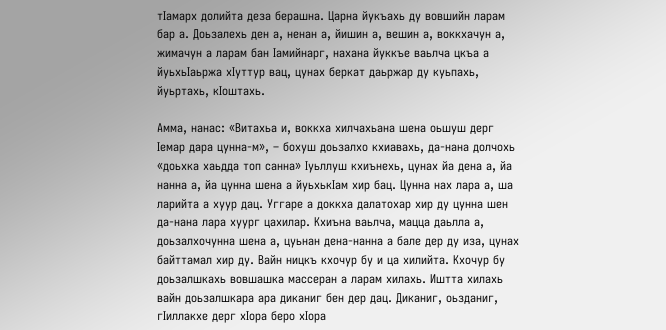тIамарх долийта деза берашна. Царна йукъахь ду вовшийн ларам бар а. Доьзалехь ден а, ненан а, йишин а, вешин а, воккхачун а, жимачун а ларам бан Iамийнарг, нахана йуккъе ваьлча цкъа а йуьхьIаьржа хIуттур вац, цунах беркат даьржар ду куьпахь, йуьртахь, кIоштахь.

Амма, нанас: «Витахьа и, воккха хилчахьана шена оьшуш дерг Iемар дара цунна-м», – бохуш доьзалхо кхиавахь, да-нана долчохь «доьхка хаьдда топ санна» Iуьллуш кхиънехь, цунах йа дена а, йа нанна а, йа цунна шена а йуьхькIам хир бац. Цунна нах лара а, ша ларийта а хуур дац. Уггаре а доккха далатохар хир ду цунна шен да-нана лара хуург цахилар. Кхиъна ваьлча, мацца даьлла а, доьзалхочунна шена а, цуьнан дена-нанна а бале дер ду иза, цунах байттамал хир ду. Вайн ницкъ кхочур бу и ца хилийта. Кхочур бу доьзалшкахь вовшашка массеран а ларам хилахь. Иштта хилахь вайн доьзалшкара ара диканиг бен дер дац. Диканиг, оьзданиг, гIиллакхе дерг хIора беро хIора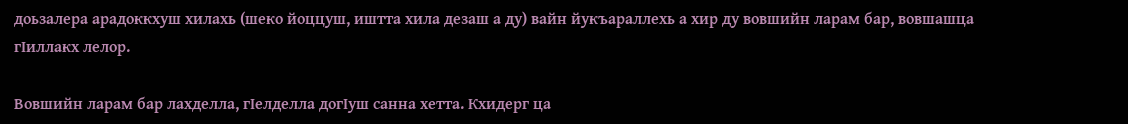доьзалера арадоккхуш хилахь (шеко йоццуш, иштта хила дезаш а ду) вайн йукъараллехь а хир ду вовшийн ларам бар, вовшашца гIиллакх лелор.

Вовшийн ларам бар лахделла, гIелделла догIуш санна хетта. Кхидерг ца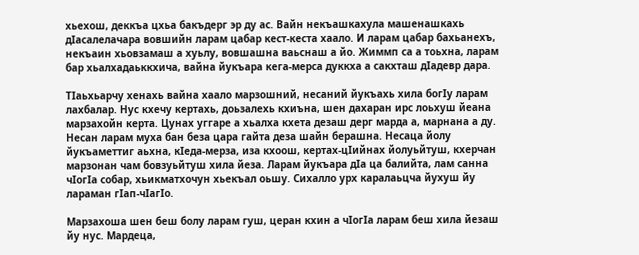хьехош, деккъа цхьа бакъдерг эр ду ас. Вайн некъашкахула машенашкахь дIасалелачара вовшийн ларам цабар кест-кеста хаало. И ларам цабар бахьанехъ, некъаин хьовзамаш а хуьлу, вовшашна ваьснаш а йо. Жиммп са а тоьхна, ларам бар хьалхадаьккхича, вайна йукъара кега-мерса дуккха а сакхташ дIадевр дара.

ТIаьхьарчу хенахь вайна хаало марзошний, несаний йукъахь хила богIу ларам лахбалар. Нус кхечу кертахь, доьзалехь кхиъна, шен дахаран ирс лоьхуш йеана марзахойн керта. Цунах уггаре а хьалха кхета дезаш дерг марда а, марнана а ду. Несан ларам муха бан беза цара гайта деза шайн берашна. Несаца йолу йукъаметтиг аьхна, кIеда-мерза, иза кхоош, кертах-цIийнах йолуьйтуш, кхерчан марзонан чам бовзуьйтуш хила йеза. Ларам йукъара дIа ца балийта, лам санна чIогIа собар, хьикматхочун хьекъал оьшу. Сихалло урх каралаьцча йухуш йу лараман гIап-чIагIо.

Марзахоша шен беш болу ларам гуш, церан кхин а чIогIа ларам беш хила йезаш йу нус. Мардеца,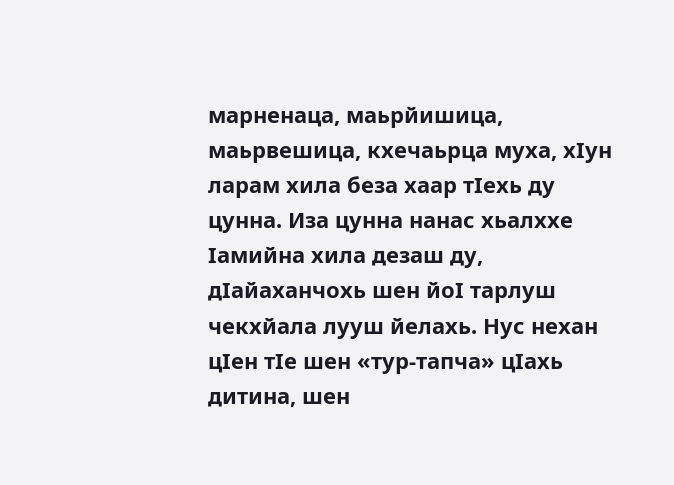марненаца, маьрйишица, маьрвешица, кхечаьрца муха, хIун ларам хила беза хаар тIехь ду цунна. Иза цунна нанас хьалххе Iамийна хила дезаш ду, дIайаханчохь шен йоI тарлуш чекхйала лууш йелахь. Нус нехан цIен тIе шен «тур-тапча» цIахь дитина, шен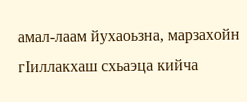амал-лаам йухаоьзна, марзахойн гIиллакхаш схьаэца кийча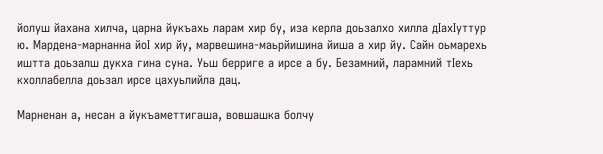йолуш йахана хилча, царна йукъахь ларам хир бу, иза керла доьзалхо хилла дIахIуттур ю. Мардена-марнанна йоI хир йу, марвешина-маьрйишина йиша а хир йу. Сайн оьмарехь иштта доьзалш дукха гина суна. Уьш берриге а ирсе а бу. Безамний, ларамний тIехь кхоллабелла доьзал ирсе цахуьлийла дац.

Марненан а, несан а йукъаметтигаша, вовшашка болчу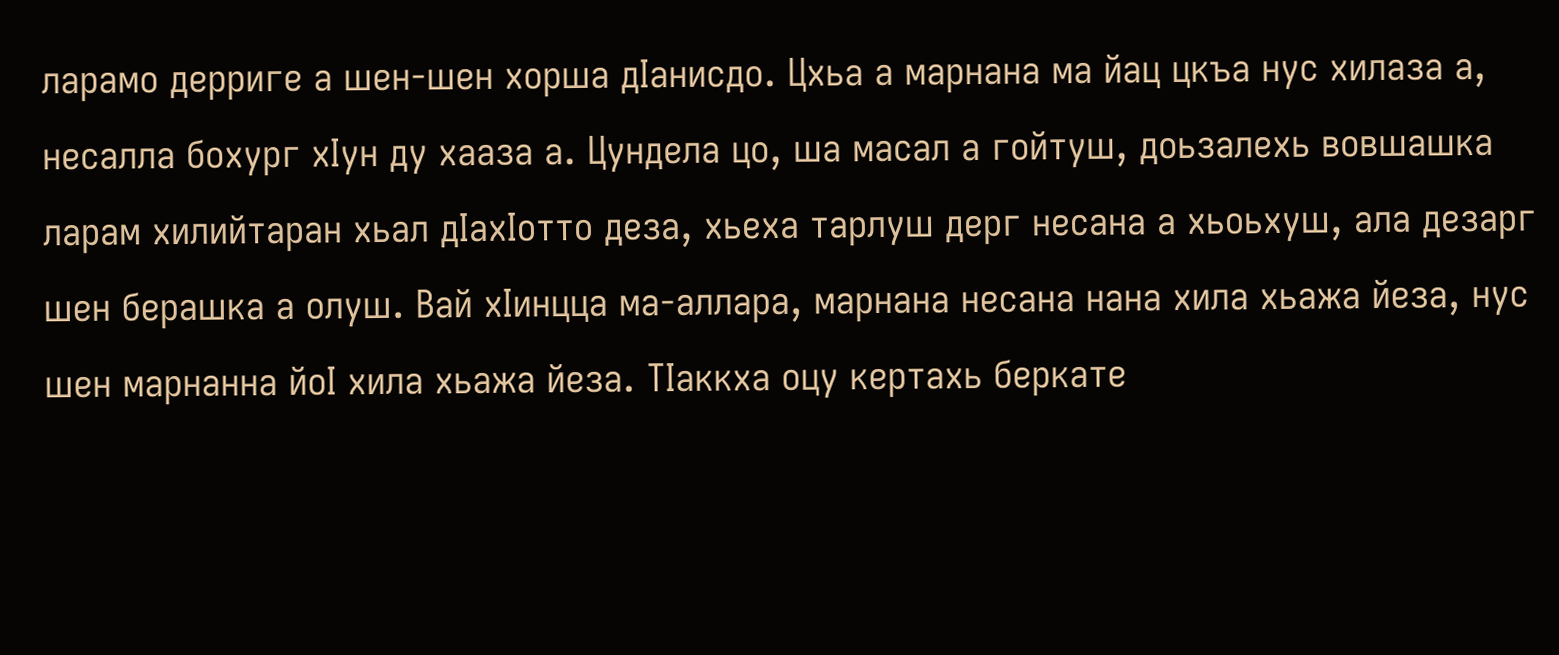ларамо дерриге а шен-шен хорша дIанисдо. Цхьа а марнана ма йац цкъа нус хилаза а, несалла бохург хIун ду хааза а. Цундела цо, ша масал а гойтуш, доьзалехь вовшашка ларам хилийтаран хьал дIахIотто деза, хьеха тарлуш дерг несана а хьоьхуш, ала дезарг шен берашка а олуш. Вай хIинцца ма-аллара, марнана несана нана хила хьажа йеза, нус шен марнанна йоI хила хьажа йеза. ТIаккха оцу кертахь беркате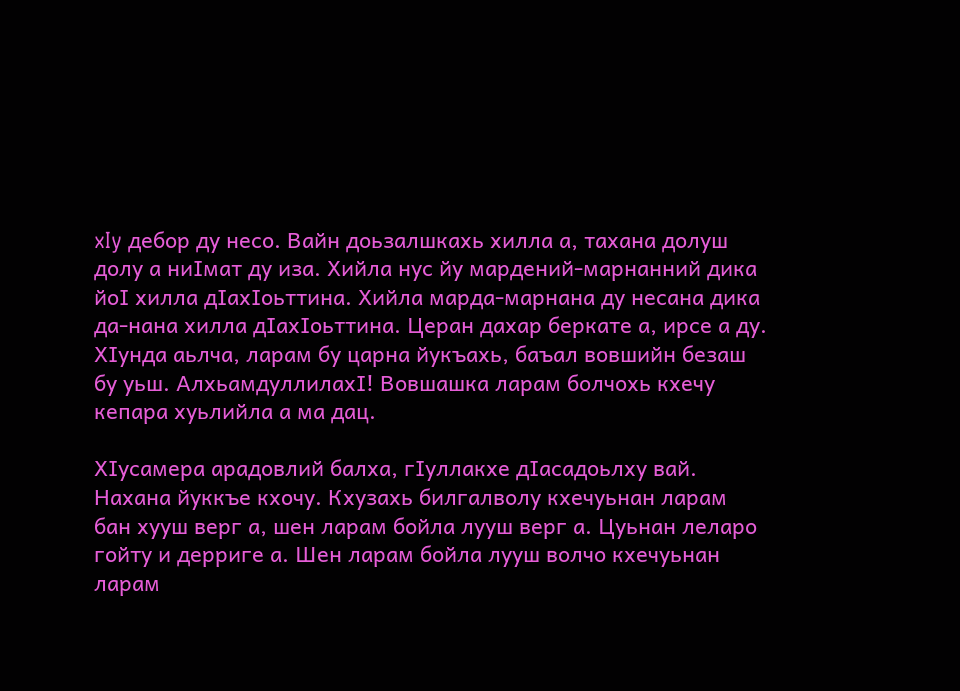xIy дебор ду несо. Вайн доьзалшкахь хилла а, тахана долуш долу а ниIмат ду иза. Хийла нус йу мардений-марнанний дика йоI хилла дIахIоьттина. Хийла марда-марнана ду несана дика да-нана хилла дIахIоьттина. Церан дахар беркате а, ирсе а ду. ХIунда аьлча, ларам бу царна йукъахь, баъал вовшийн безаш бу уьш. АлхьамдуллилахI! Вовшашка ларам болчохь кхечу кепара хуьлийла а ма дац.

ХIусамера арадовлий балха, гIуллакхе дIасадоьлху вай. Нахана йуккъе кхочу. Кхузахь билгалволу кхечуьнан ларам бан хууш верг а, шен ларам бойла лууш верг а. Цуьнан леларо гойту и дерриге а. Шен ларам бойла лууш волчо кхечуьнан ларам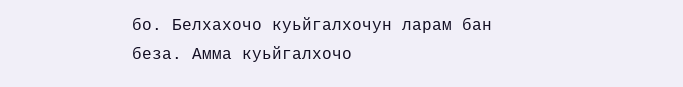бо. Белхахочо куьйгалхочун ларам бан беза. Амма куьйгалхочо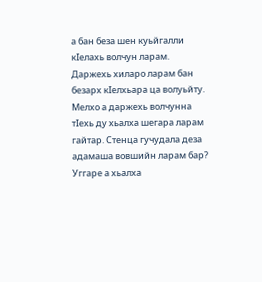а бан беза шен куьйгалли кIелахь волчун ларам. Даржехь хиларо ларам бан безарх кIелхьара ца волуьйту. Мелхо а даржехь волчунна тIехь ду хьалха шегара ларам гайтар. Стенца гучудала деза адамаша вовшийн ларам бар? Уггаре а хьалха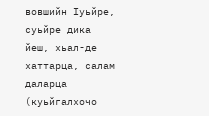вовшийн Iуьйре, суьйре дика йеш, хьал-де хаттарца, салам даларца (куьйгалхочо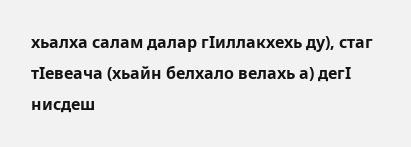хьалха салам далар гIиллакхехь ду), стаг тIевеача (хьайн белхало велахь а) дегI нисдеш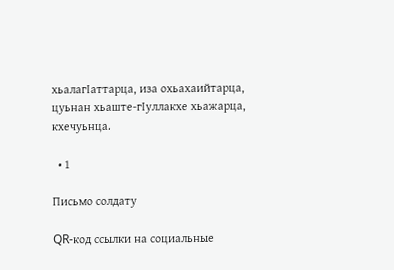хьалагIаттарца, иза охьахаийтарца, цуьнан хьаште-гIуллакхе хьажарца, кхечуьнца.

  • 1

Письмо солдату

QR-код ссылки на социальные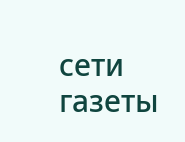сети газеты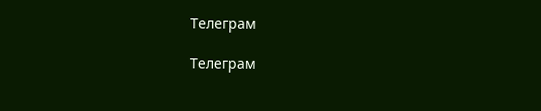Телеграм

Телеграм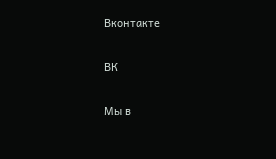Вконтакте

ВК

Мы в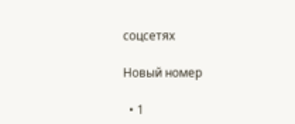соцсетях

Новый номер

  • 1